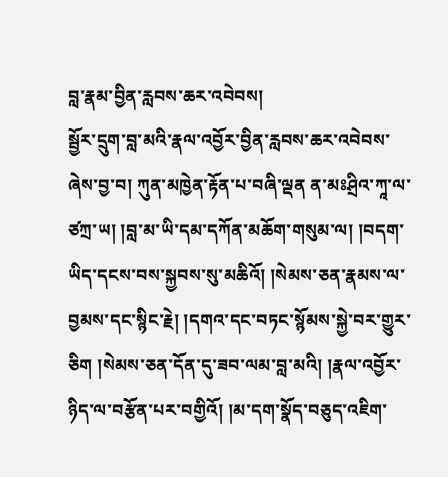བླ་རྣམ་བྱིན་རླབས་ཆར་འབེབས།
སྦྱོར་དྲུག་བླ་མའི་རྣལ་འབྱོར་བྱིན་རླབས་ཆར་འབེབས་ ཞེས་བྱ་བ། ཀུན་མཁྱེན་རྟོན་པ་བཞི་ལྡན ན་མཿཤྲིའ་ཀཱ་ལ་ཙཀྲ་ཡ། །བླ་མ་ཡི་དམ་དཀོན་མཆོག་གསུམ་ལ། །བདག་ཡིད་དངས་བས་སྐྱབས་སུ་མཆིའོ། །སེམས་ཅན་རྣམས་ལ་བྱམས་དང་སྙིང་རྗེ། །དགའ་དང་བཏང་སྙོམས་སྐྱེ་བར་གྱུར་ཅིག །སེམས་ཅན་དོན་དུ་ཟབ་ལམ་བླ་མའི། །རྣལ་འབྱོར་ཉིད་ལ་བརྩོན་པར་བགྱིའོ། །མ་དག་སྣོད་བཅུད་འཇིག་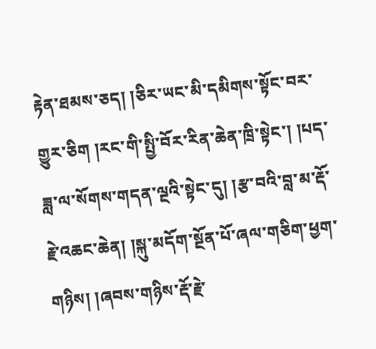རྟེན་ཐམས་ཅད། །ཅིར་ཡང་མི་དམིགས་སྟོང་བར་གྱུར་ཅིག །རང་གི་སྤྱི་བོར་རིན་ཆེན་ཁྲི་སྟེང་། །པད་ཟླ་ལ་སོགས་གདན་ལྔའི་སྟེང་དུ། །རྩ་བའི་བླ་མ་རྡོ་རྗེ་འཆང་ཆེན། །སྐུ་མདོག་སྔོན་པོ་ཞལ་གཅིག་ཕྱག་གཉིས། །ཞབས་གཉིས་རྡོ་རྗེ་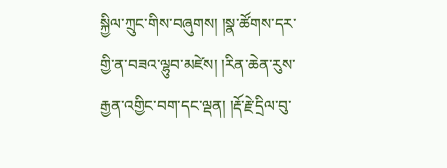སྐྱིལ་ཀྲུང་གིས་བཞུགས། །སྣ་ཚོགས་དར་གྱི་ན་བཟའ་ལྷུབ་མཛེས། །རིན་ཆེན་རུས་རྒྱན་འགྱིང་བག་དང་ལྡན། །རྡོ་རྗེ་དྲིལ་བུ་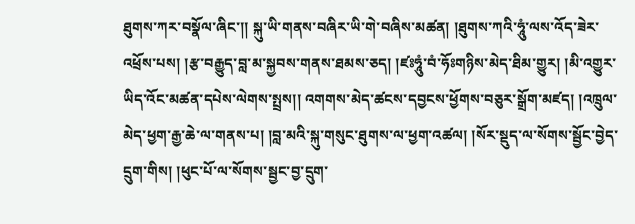ཐུགས་ཀར་བསྣོལ་ཞིང་།། སྐུ་ཡི་གནས་བཞིར་ཡི་གེ་བཞིས་མཚན། །ཐུགས་ཀའི་ཧཱུཾ་ལས་འོད་ཟེར་འཕྲོས་པས། །རྩ་བརྒྱུད་བླ་མ་སྐྱབས་གནས་ཐམས་ཅད། །ཛཿཧཱུཾ་བཾ་ཧོཿགཉིས་མེད་ཐིམ་གྱུར། །མི་འགྱུར་ཡིད་འོང་མཚན་དཔེས་ལེགས་སྤྲས།། འགགས་མེད་ཚངས་དབྱངས་ཕྱོགས་བཅུར་སྒྲོག་མཛད། །འཁྲུལ་མེད་ཕྱག་རྒྱ་ཆེ་ལ་གནས་པ། །བླ་མའི་སྐུ་གསུང་ཐུགས་ལ་ཕྱག་འཚལ། །སོར་སྡུད་ལ་སོགས་སྦྱོང་བྱེད་དྲུག་གིས། །ཕུང་པོ་ལ་སོགས་སྦྱང་བྱ་དྲུག་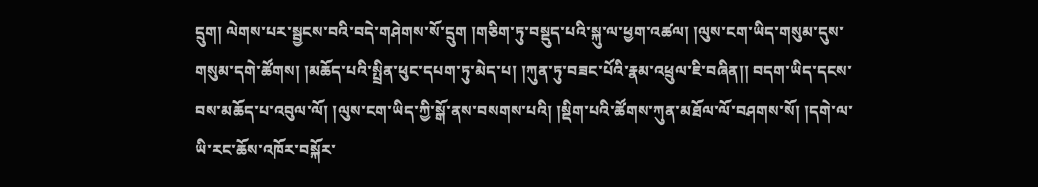དྲུག། ལེགས་པར་སྦྱངས་བའི་བདེ་གཤེགས་སོ་དྲུག །གཅིག་ཏུ་བསྡུད་པའི་སྐུ་ལ་ཕྱག་འཚལ། །ལུས་ངག་ཡིད་གསུམ་དུས་གསུམ་དགེ་ཚོགས། །མཆོད་པའི་སྤྲིན་ཕུང་དཔག་ཏུ་མེད་པ། །ཀུན་ཏུ་བཟང་པོའི་རྣམ་འཕྲུལ་ཇི་བཞིན།། བདག་ཡིད་དངས་བས་མཆོད་པ་འབུལ་ལོ། །ལུས་ངག་ཡིད་ཀྱི་སྒོ་ནས་བསགས་པའི། །སྡིག་པའི་ཚོགས་ཀུན་མཐོལ་ལོ་བཤགས་སོ། །དགེ་ལ་ཡི་རང་ཆོས་འཁོར་བསྐོར་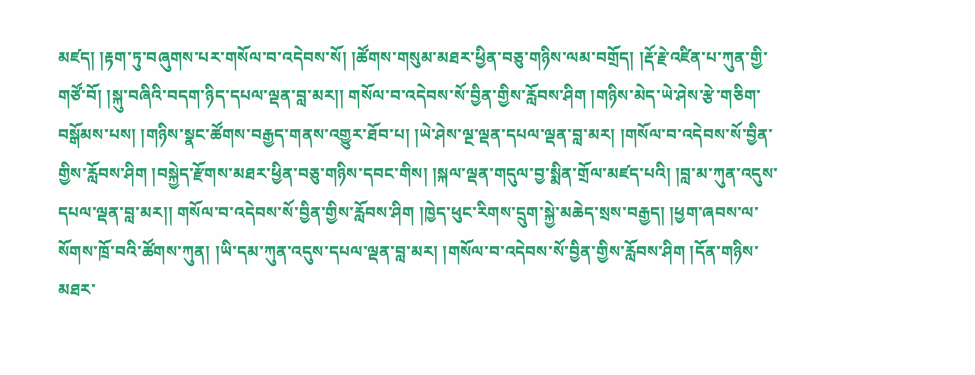མཛད། །རྟག་ཏུ་བཞུགས་པར་གསོལ་བ་འདེབས་སོ། །ཚོགས་གསུམ་མཐར་ཕྱིན་བཅུ་གཉིས་ལམ་བགྲོད། །རྡོ་རྗེ་འཛིན་པ་ཀུན་གྱི་གཙོ་བོ། །སྐུ་བཞིའི་བདག་ཉིད་དཔལ་ལྡན་བླ་མར།། གསོལ་བ་འདེབས་སོ་བྱིན་གྱིས་རློབས་ཤིག །གཉིས་མེད་ཡེ་ཤེས་རྩེ་གཅིག་བསྒོམས་པས། །གཉིས་སྣང་ཚོགས་བརྒྱད་གནས་འགྱུར་ཐོབ་པ། །ཡེ་ཤེས་ལྔ་ལྡན་དཔལ་ལྡན་བླ་མར། །གསོལ་བ་འདེབས་སོ་བྱིན་གྱིས་རློབས་ཤིག །བསྐྱེད་རྫོགས་མཐར་ཕྱིན་བཅུ་གཉིས་དབང་གིས། །སྐལ་ལྡན་གདུལ་བྱ་སྨིན་གྲོལ་མཛད་པའི། །བླ་མ་ཀུན་འདུས་དཔལ་ལྡན་བླ་མར།། གསོལ་བ་འདེབས་སོ་བྱིན་གྱིས་རློབས་ཤིག །ཁྱེད་ཕུང་རིགས་དྲུག་སྐྱེ་མཆེད་སྲས་བརྒྱད། །ཕྱག་ཞབས་ལ་སོགས་ཁྲོ་བའི་ཚོགས་ཀུན། །ཡི་དམ་ཀུན་འདུས་དཔལ་ལྡན་བླ་མར། །གསོལ་བ་འདེབས་སོ་བྱིན་གྱིས་རློབས་ཤིག །དོན་གཉིས་མཐར་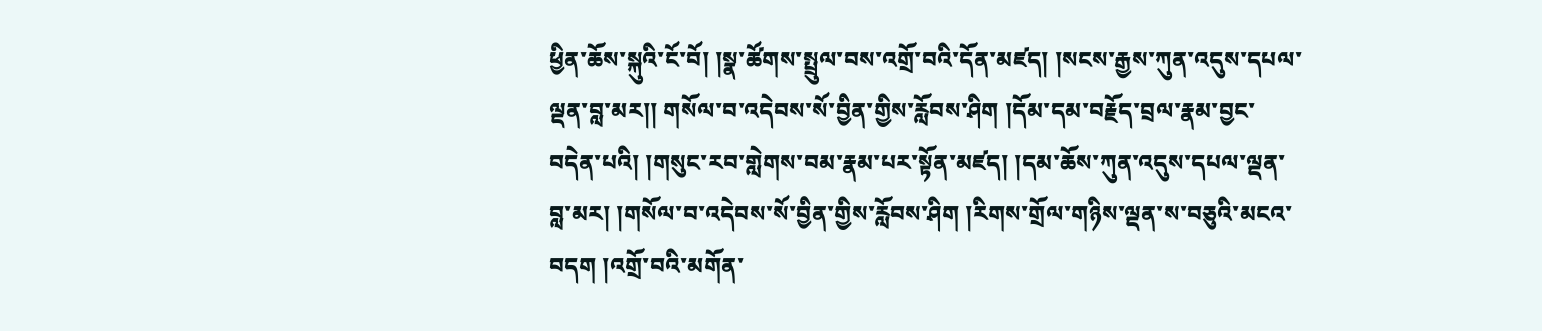ཕྱིན་ཆོས་སྐུའི་ངོ་བོ། །སྣ་ཚོགས་སྤྲུལ་བས་འགྲོ་བའི་དོན་མཛད། །སངས་རྒྱས་ཀུན་འདུས་དཔལ་ལྡན་བླ་མར།། གསོལ་བ་འདེབས་སོ་བྱིན་གྱིས་རློབས་ཤིག །དོམ་དམ་བརྗོད་བྲལ་རྣམ་བྱང་བདེན་པའི། །གསུང་རབ་གླེགས་བམ་རྣམ་པར་སྟོན་མཛད། །དམ་ཆོས་ཀུན་འདུས་དཔལ་ལྡན་བླ་མར། །གསོལ་བ་འདེབས་སོ་བྱིན་གྱིས་རློབས་ཤིག །རིགས་གྲོལ་གཉིས་ལྡན་ས་བཅུའི་མངའ་བདག །འགྲོ་བའི་མགོན་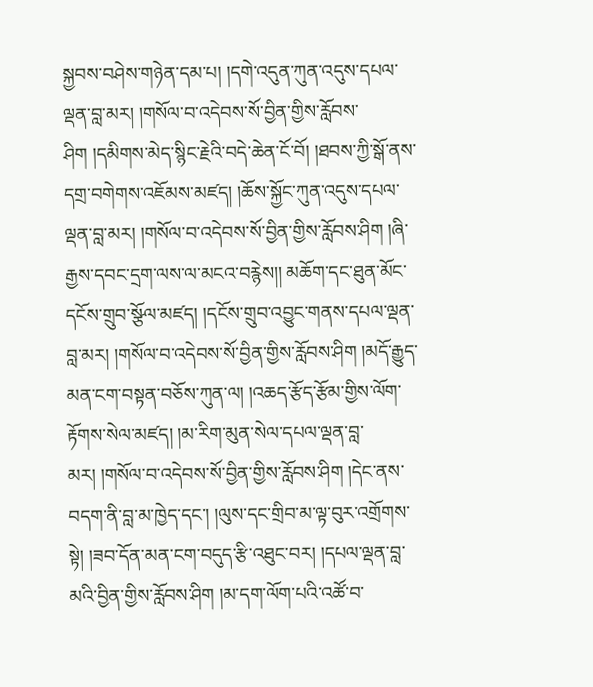སྐྱབས་བཤེས་གཉེན་དམ་པ། །དགེ་འདུན་ཀུན་འདུས་དཔལ་ལྡན་བླ་མར། །གསོལ་བ་འདེབས་སོ་བྱིན་གྱིས་རློབས་ཤིག །དམིགས་མེད་སྙིང་རྗེའི་བདེ་ཆེན་ངོ་བོ། །ཐབས་ཀྱི་སྒོ་ནས་དགྲ་བགེགས་འཇོམས་མཛད། །ཆོས་སྐྱོང་ཀུན་འདུས་དཔལ་ལྡན་བླ་མར། །གསོལ་བ་འདེབས་སོ་བྱིན་གྱིས་རློབས་ཤིག །ཞི་རྒྱས་དབང་དྲག་ལས་ལ་མངའ་བརྙེས།། མཆོག་དང་ཐུན་མོང་དངོས་གྲུབ་སྩོལ་མཛད། །དངོས་གྲུབ་འབྱུང་གནས་དཔལ་ལྡན་བླ་མར། །གསོལ་བ་འདེབས་སོ་བྱིན་གྱིས་རློབས་ཤིག །མདོ་རྒྱུད་མན་ངག་བསྟན་བཅོས་ཀུན་ལ། །འཆད་རྩོད་རྩོམ་གྱིས་ལོག་རྟོགས་སེལ་མཛད། །མ་རིག་མུན་སེལ་དཔལ་ལྡན་བླ་མར། །གསོལ་བ་འདེབས་སོ་བྱིན་གྱིས་རློབས་ཤིག །དེང་ནས་བདག་ནི་བླ་མ་ཁྱེད་དང་། །ལུས་དང་གྲིབ་མ་ལྟ་བུར་འགྲོགས་སྟེ། །ཟབ་དོན་མན་ངག་བདུད་རྩི་འཐུང་བར། །དཔལ་ལྡན་བླ་མའི་བྱིན་གྱིས་རློབས་ཤིག །མ་དག་ལོག་པའི་འཚོ་བ་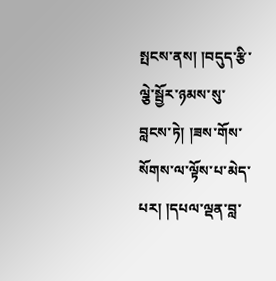སྤངས་ནས། །བདུད་རྩི་ལྕེ་སྦྱོར་ཉམས་སུ་བླངས་ཏེ། །ཟས་གོས་སོགས་ལ་ལྟོས་པ་མེད་པར། །དཔལ་ལྡན་བླ་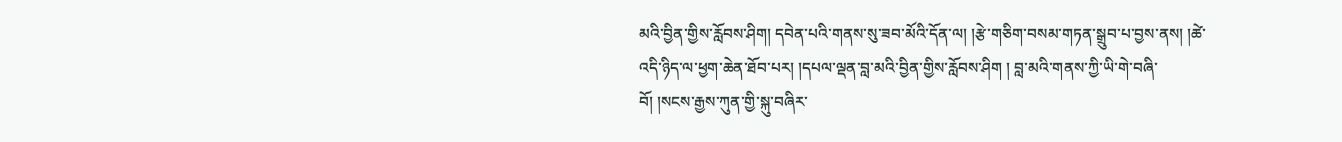མའི་བྱིན་གྱིས་རློབས་ཤིག། དབེན་པའི་གནས་སུ་ཟབ་མོའི་དོན་ལ། །རྩེ་གཅིག་བསམ་གཏན་སྒྲུབ་པ་བྱས་ནས། །ཚེ་འདི་ཉིད་ལ་ཕྱག་ཆེན་ཐོབ་པར། །དཔལ་ལྡན་བླ་མའི་བྱིན་གྱིས་རློབས་ཤིག ། བླ་མའི་གནས་ཀྱི་ཡི་གེ་བཞི་བོ། །སངས་རྒྱས་ཀུན་གྱི་སྐུ་བཞིར་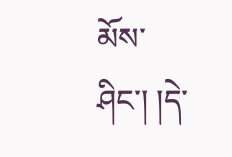མོས་ཤིང་། །དེ་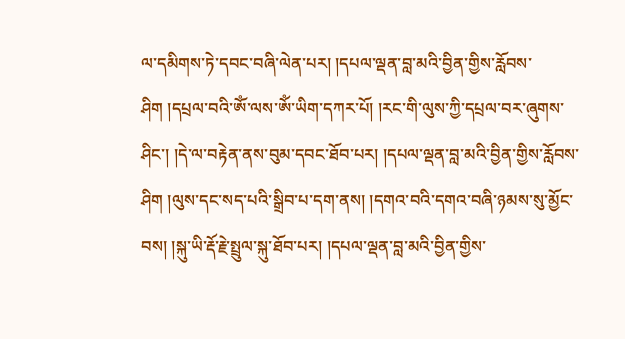ལ་དམིགས་ཏེ་དབང་བཞི་ལེན་པར། །དཔལ་ལྡན་བླ་མའི་བྱིན་གྱིས་རློབས་ཤིག །དཔྲལ་བའི་ཨོཾ་ལས་ཨོཾ་ཡིག་དཀར་པོ། །རང་གི་ལུས་ཀྱི་དཔྲལ་བར་ཞུགས་ཤིང་། །དེ་ལ་བརྟེན་ནས་བུམ་དབང་ཐོབ་པར། །དཔལ་ལྡན་བླ་མའི་བྱིན་གྱིས་རློབས་ཤིག །ལུས་དང་སད་པའི་སྒྲིབ་པ་དག་ནས། །དགའ་བའི་དགའ་བཞི་ཉམས་སུ་མྱོང་བས། །སྐུ་ཡི་རྡོ་རྗེ་སྤྲུལ་སྐུ་ཐོབ་པར། །དཔལ་ལྡན་བླ་མའི་བྱིན་གྱིས་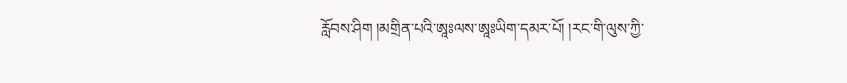རློབས་ཤིག །མགྲིན་པའི་ཨཱཿལས་ཨཱཿཡིག་དམར་པོ། །རང་གི་ལུས་ཀྱི་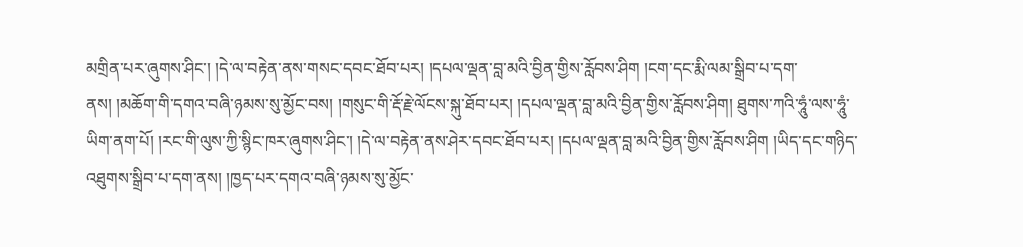མགྲིན་པར་ཞུགས་ཤིང་། །དེ་ལ་བརྟེན་ནས་གསང་དབང་ཐོབ་པར། །དཔལ་ལྡན་བླ་མའི་བྱིན་གྱིས་རློབས་ཤིག །ངག་དང་རྨི་ལམ་སྒྲིབ་པ་དག་ནས། །མཆོག་གི་དགའ་བཞི་ཉམས་སུ་མྱོང་བས། །གསུང་གི་རྡོ་རྗེ་ལོངས་སྐུ་ཐོབ་པར། །དཔལ་ལྡན་བླ་མའི་བྱིན་གྱིས་རློབས་ཤིག། ཐུགས་ཀའི་ཧཱུཾ་ལས་ཧཱུཾ་ཡིག་ནག་པོ། །རང་གི་ལུས་ཀྱི་སྙིང་ཁར་ཞུགས་ཤིང་། །དེ་ལ་བརྟེན་ནས་ཤེར་དབང་ཐོབ་པར། །དཔལ་ལྡན་བླ་མའི་བྱིན་གྱིས་རློབས་ཤིག །ཡིད་དང་གཉིད་འཐུགས་སྒྲིབ་པ་དག་ནས། །ཁྱད་པར་དགའ་བཞི་ཉམས་སུ་མྱོང་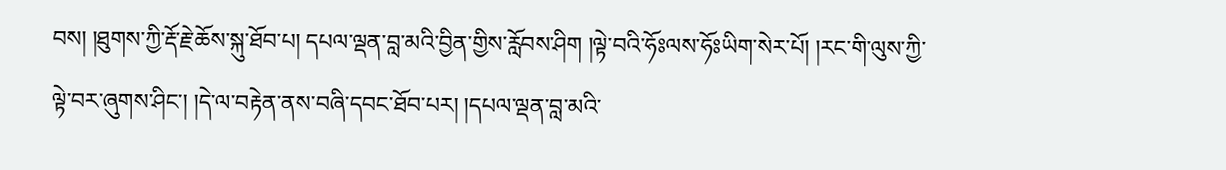བས། །ཐུགས་ཀྱི་རྡོ་རྗེ་ཆོས་སྐུ་ཐོབ་པ། དཔལ་ལྡན་བླ་མའི་བྱིན་གྱིས་རློབས་ཤིག །ལྟེ་བའི་ཧོཿལས་ཧོཿཡིག་སེར་པོ། །རང་གི་ལུས་ཀྱི་ལྟེ་བར་ཞུགས་ཤིང་། །དེ་ལ་བརྟེན་ནས་བཞི་དབང་ཐོབ་པར། །དཔལ་ལྡན་བླ་མའི་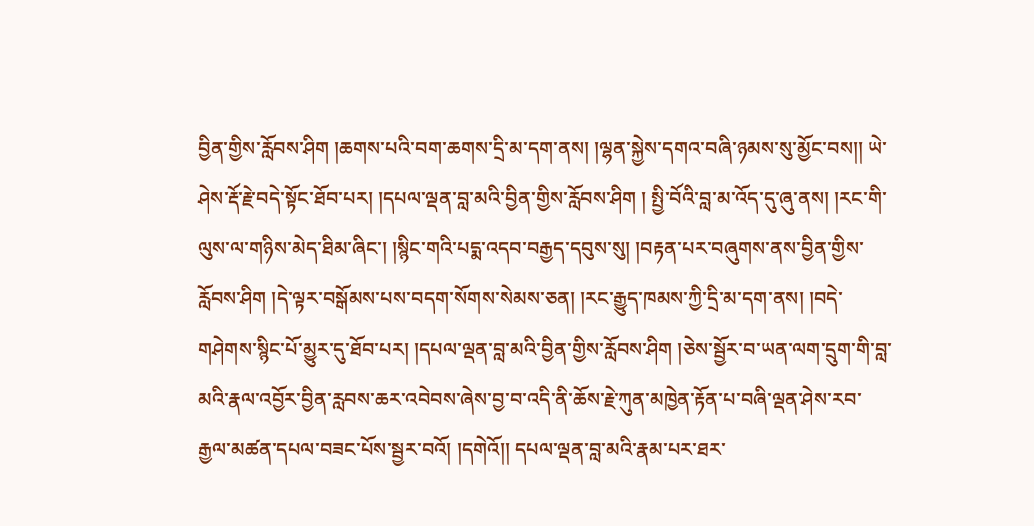བྱིན་གྱིས་རློབས་ཤིག །ཆགས་པའི་བག་ཆགས་དྲི་མ་དག་ནས། །ལྷན་སྐྱེས་དགའ་བཞི་ཉམས་སུ་མྱོང་བས།། ཡེ་ཤེས་རྡོ་རྗེ་བདེ་སྟོང་ཐོབ་པར། །དཔལ་ལྡན་བླ་མའི་བྱིན་གྱིས་རློབས་ཤིག ། སྤྱི་བོའི་བླ་མ་འོད་དུ་ཞུ་ནས། །རང་གི་ལུས་ལ་གཉིས་མེད་ཐིམ་ཞིང་། །སྙིང་གའི་པདྨ་འདབ་བརྒྱད་དབུས་སུ། །བརྟན་པར་བཞུགས་ནས་བྱིན་གྱིས་རློབས་ཤིག །དེ་ལྟར་བསྒོམས་པས་བདག་སོགས་སེམས་ཅན། །རང་རྒྱུད་ཁམས་ཀྱི་དྲི་མ་དག་ནས། །བདེ་གཤེགས་སྙིང་པོ་མྱུར་དུ་ཐོབ་པར། །དཔལ་ལྡན་བླ་མའི་བྱིན་གྱིས་རློབས་ཤིག །ཅེས་སྦྱོར་བ་ཡན་ལག་དྲུག་གི་བླ་མའི་རྣལ་འབྱོར་བྱིན་རླབས་ཆར་འབེབས་ཞེས་བྱ་བ་འདི་ནི་ཆོས་རྗེ་ཀུན་མཁྱེན་རྟོན་པ་བཞི་ལྡན་ཤེས་རབ་རྒྱལ་མཚན་དཔལ་བཟང་པོས་སྦྱར་བའོ། །དགེའོ།། དཔལ་ལྡན་བླ་མའི་རྣམ་པར་ཐར་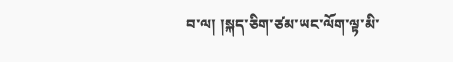བ་ལ། །སྐད་ཅིག་ཙམ་ཡང་ལོག་ལྟ་མི་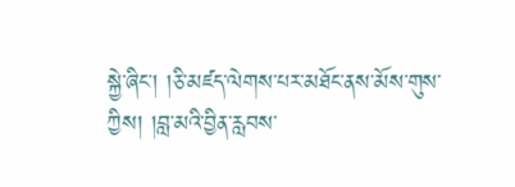སྐྱེ་ཞིང་། །ཅི་མཛད་ལེགས་པར་མཐོང་ནས་མོས་གུས་ཀྱིས། །བླ་མའི་བྱིན་རླབས་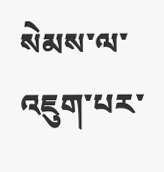སེམས་ལ་འཇུག་པར་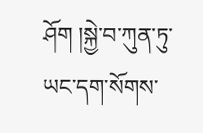ཤོག །སྐྱེ་བ་ཀུན་ཏུ་ཡང་དག་སོགས་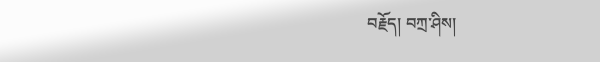བརྗོད། བཀྲ་ཤིས།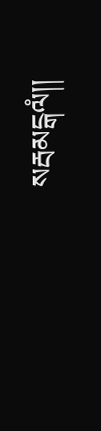སརྦམངྒལཾ།།